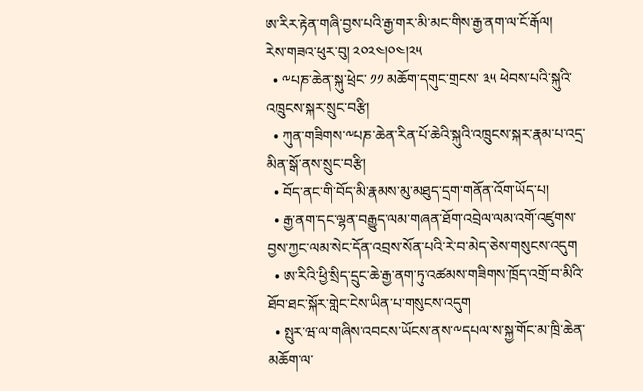ཨ་རིར་རྟེན་གཞི་བྱས་པའི་རྒྱ་གར་མི་མང་གིས་རྒྱ་ནག་ལ་ངོ་རྒོལ།
རེས་གཟའ་ཕུར་བུ། ༢༠༢༤།༠༤།༢༥
  • ༸པཎ་ཆེན་སྐུ་ཕྲེང་ ༡༡ མཆོག་དགུང་གྲངས་ ༣༥ ཕེབས་པའི་སྐུའི་འཁྲུངས་སྐར་སྲུང་བརྩི།
  • ཀུན་གཟིགས་༸པཎ་ཆེན་རིན་པོ་ཆེའི་སྐུའི་འཁྲུངས་སྐར་རྣམ་པ་འདྲ་མིན་སྒོ་ནས་སྲུང་བརྩི།
  • བོད་ནང་གི་བོད་མི་རྣམས་མུ་མཐུད་དྲག་གནོན་འོག་ཡོད་པ།
  • རྒྱ་ནག་དང་ལྷན་བརྒྱུད་ལམ་གཞན་ཐོག་འབྲེལ་ལམ་འགོ་འཛུགས་བྱས་ཀྱང་ལམ་སེང་དོན་འབྲས་སོན་པའི་རེ་བ་མེད་ཅེས་གསུངས་འདུག
  • ཨ་རིའི་ཕྱི་སྲིད་དྲུང་ཆེ་རྒྱ་ནག་ཏུ་འཚམས་གཟིགས་ཁྲོད་འགྲོ་བ་མིའི་ཐོབ་ཐང་སྐོར་གླེང་ངེས་ཡིན་པ་གསུངས་འདུག
  • སྤུར་ཝ་ལ་གཞིས་འབངས་ཡོངས་ནས་༸དཔལ་ས་སྐྱ་གོང་མ་ཁྲི་ཆེན་མཆོག་ལ་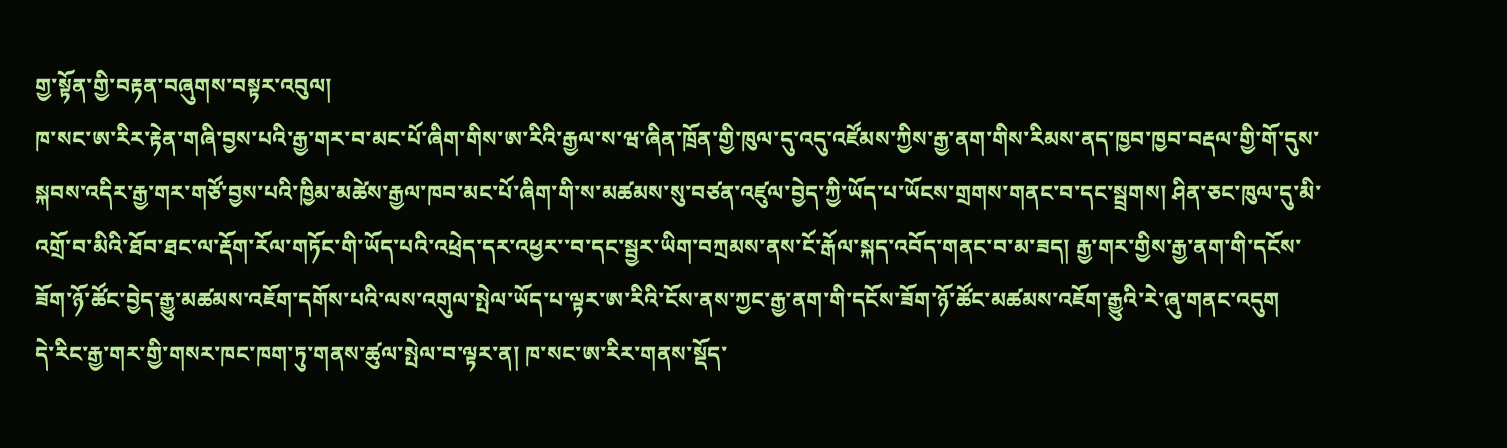གྱ་སྟོན་གྱི་བརྟན་བཞུགས་བསྟར་འབུལ།
ཁ་སང་ཨ་རིར་རྟེན་གཞི་བྱས་པའི་རྒྱ་གར་བ་མང་པོ་ཞིག་གིས་ཨ་རིའི་རྒྱལ་ས་ཝ་ཞིན་ཁྲོན་གྱི་ཁུལ་དུ་འདུ་འཛོམས་ཀྱིས་རྒྱ་ནག་གིས་རིམས་ནད་ཁྱབ་ཁྱབ་བརྡལ་གྱི་གོ་དུས་སྐབས་འདིར་རྒྱ་གར་གཙོ་བྱས་པའི་ཁྱིམ་མཚེས་རྒྱལ་ཁབ་མང་པོ་ཞིག་གི་ས་མཚམས་སུ་བཙན་འཛུལ་བྱེད་ཀྱི་ཡོད་པ་ཡོངས་གྲགས་གནང་བ་དང་སྦྲགས། ཤིན་ཅང་ཁུལ་དུ་མི་འགྲོ་བ་མིའི་ཐོབ་ཐང་ལ་རྡོག་རོལ་གཏོང་གི་ཡོད་པའི་འཕྲེད་དར་འཕྱར་་བ་དང་སྦྱར་ཡིག་བཀྲམས་ནས་ངོ་རྒོལ་སྐད་འབོད་གནང་བ་མ་ཟད། རྒྱ་གར་གྱིས་རྒྱ་ནག་གི་དངོས་ཟོག་ཉོ་ཚོང་བྱེད་རྒྱུ་མཚམས་འཇོག་དགོས་པའི་ལས་འགུལ་སྤེལ་ཡོད་པ་ལྟར་ཨ་རིའི་ངོས་ནས་ཀྱང་རྒྱ་ནག་གི་དངོས་ཟོག་ཉོ་ཚོང་མཚམས་འཇོག་རྒྱུའི་རེ་ཞུ་གནང་འདུག
དེ་རིང་རྒྱ་གར་གྱི་གསར་ཁང་ཁག་ཏུ་གནས་ཚུལ་སྤེལ་བ་ལྟར་ན། ཁ་སང་ཨ་རིར་གནས་སྡོད་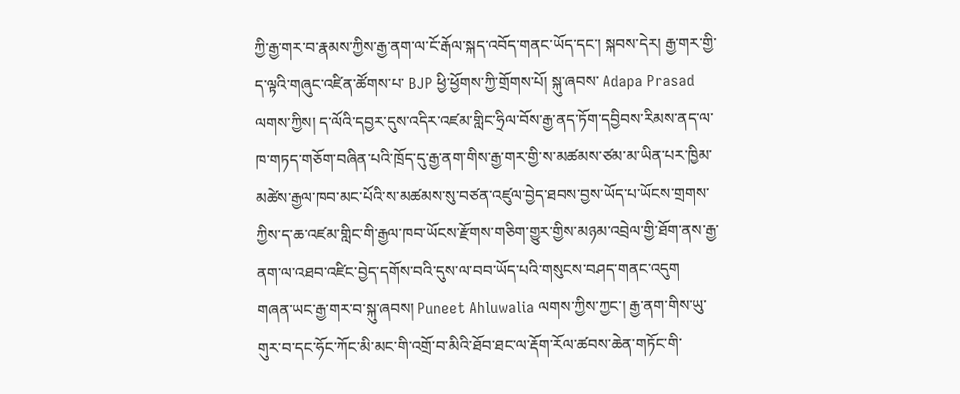ཀྱི་རྒྱ་གར་བ་རྣམས་ཀྱིས་རྒྱ་ནག་ལ་ངོ་རྒོལ་སྐད་འབོད་གནང་ཡོད་དང་། སྐབས་དེར། རྒྱ་གར་གྱི་ད་ལྟའི་གཞུང་འཛིན་ཚོགས་པ་ BJP ཕྱི་ཕྱོགས་ཀྱི་གྲོགས་པོ། སྐུ་ཞབས་ Adapa Prasad ལགས་ཀྱིས། ད་ལོའི་དབྱར་དུས་འདིར་འཛམ་གླིང་ཧྲིལ་བོས་རྒྱ་ནད་ཏོག་དབྱིབས་རིམས་ནད་ལ་ཁ་གཏད་གཅོག་བཞིན་པའི་ཁྲོད་དུ་རྒྱ་ནག་གིས་རྒྱ་གར་གྱི་ས་མཚམས་ཙམ་མ་ཡིན་པར་ཁྱིམ་མཚེས་རྒྱལ་ཁབ་མང་པོའི་ས་མཚམས་སུ་བཙན་འཛུལ་བྱེད་ཐབས་བྱས་ཡོད་པ་ཡོངས་གྲགས་ཀྱིས་ད་ཆ་འཛམ་གླིང་གི་རྒྱལ་ཁབ་ཡོངས་རྫོགས་གཅིག་གྱུར་གྱིས་མཉམ་འབྲེལ་གྱི་ཐོག་ནས་རྒྱ་ནག་ལ་འཐབ་འཛིང་བྱེད་དགོས་བའི་དུས་ལ་བབ་ཡོད་པའི་གསུངས་བཤད་གནང་འདུག
གཞན་ཡང་རྒྱ་གར་བ་སྐུ་ཞབས། Puneet Ahluwalia ལགས་ཀྱིས་ཀྱང་། རྒྱ་ནག་གིས་ཡུ་གུར་བ་དང་ཧོང་ཀོང་མི་མང་གི་འགྲོ་བ་མིའི་ཐོབ་ཐང་ལ་རྡོག་རོལ་ཚབས་ཆེན་གཏོང་གི་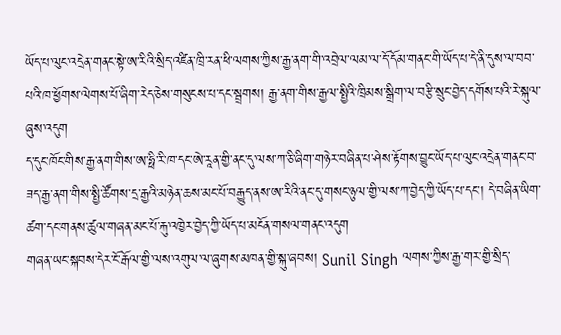ཡོད་པ་ལུང་འདྲེན་གནང་སྟེ་ཨ་རིའི་སྲིད་འཛིན་ཁྲི་རན་ཕི་ལགས་ཀྱིས་རྒྱ་ནག་གི་འབྲེལ་ལམ་ལ་དོ་དོམ་གནང་གི་ཡོད་པ་དེ་ནི་དུས་ལ་བབ་པའི་ཁ་ཕྱོགས་ལེགས་པོ་ཞིག་རེད་ཅེས་གསུངས་པ་དང་སྦྲགས། རྒྱ་ནག་གིས་རྒྱལ་སྤྱིའི་ཁྲིམས་སྒྲིག་ལ་བརྩི་སྲུང་བྱེད་དགོས་པའི་རེ་སྐུལ་ཞུས་འདུག
ད་དུང་ཁོང་གིས་རྒྱ་ནག་གིས་ཨ་ཧྥི་རི་ཁ་དང་ཨེ་རཱན་གྱི་ནང་དུ་ལས་ཀ་ཅི་ཞིག་གཉེར་བཞིན་པ་ཤེས་རྟོགས་བྱུང་ཡོད་པ་ལུང་འདྲེན་གནང་བ་ཟད་རྒྱ་ནག་གིས་སྤྱི་ཚོགས་དྲ་རྒྱའི་མཉེན་ཆས་མང་པོ་བརྒྱུད་ནས་ཨ་རིའི་ནང་དུ་གསང་ཉུལ་གྱི་ལས་ཀ་བྱེད་ཀྱི་ཡོད་པ་དང་། དེ་བཞིན་ཡིག་ཚག་དང་གནས་ཚུལ་གཞན་མང་པོ་རྐུ་འཁྱེར་བྱེད་ཀྱི་ཡོད་པ་མངོན་གསལ་གནང་འདུག
གཞན་ཡང་སྐབས་དེར་ངོ་རྒོལ་གྱི་ལས་འགུལ་ལ་ཞུགས་མཁན་གྱི་སྐུ་ཞབས། Sunil Singh ལགས་ཀྱིས་རྒྱ་གར་གྱི་སྲིད་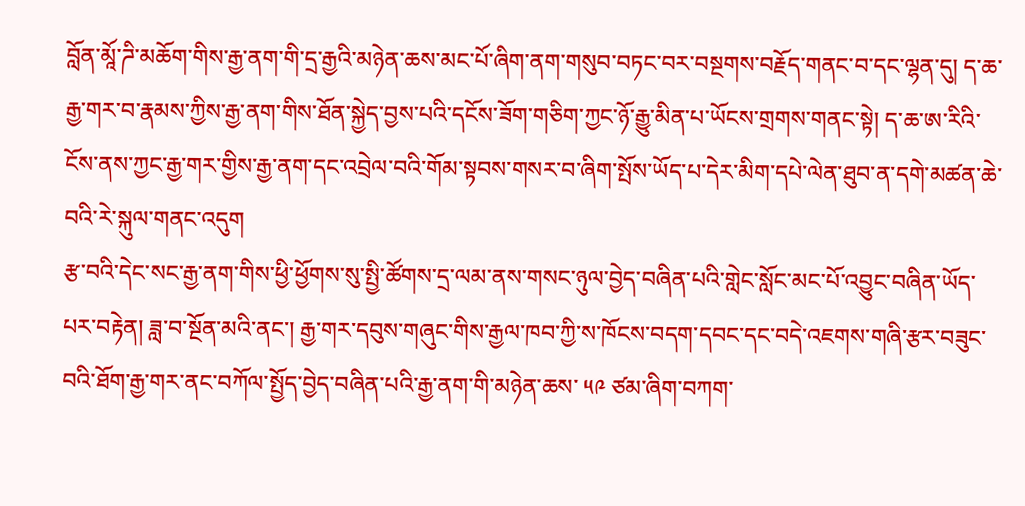བློན་མཱོ་ཌི་མཆོག་གིས་རྒྱ་ནག་གི་དྲ་རྒྱའི་མཉེན་ཆས་མང་པོ་ཞིག་ནག་གསུབ་བཏང་བར་བསྔགས་བརྗོད་གནང་བ་དང་ལྷན་དུ། ད་ཆ་རྒྱ་གར་བ་རྣམས་ཀྱིས་རྒྱ་ནག་གིས་ཐོན་སྐྱེད་བྱས་པའི་དངོས་ཟོག་གཅིག་ཀྱང་ཉོ་རྒྱུ་མིན་པ་ཡོངས་གྲགས་གནང་སྟེ། ད་ཆ་ཨ་རིའི་ངོས་ནས་ཀྱང་རྒྱ་གར་གྱིས་རྒྱ་ནག་དང་འབྲེལ་བའི་གོམ་སྟབས་གསར་བ་ཞིག་སྤོས་ཡོད་པ་དེར་མིག་དཔེ་ལེན་ཐུབ་ན་དགེ་མཚན་ཆེ་བའི་རེ་སྐུལ་གནང་འདུག
རྩ་བའི་དེང་སང་རྒྱ་ནག་གིས་ཕྱི་ཕྱོགས་སུ་སྤྱི་ཚོགས་དྲ་ལམ་ནས་གསང་ཉུལ་བྱེད་བཞིན་པའི་གླེང་སློང་མང་པོ་འབྱུང་བཞིན་ཡོད་པར་བརྟེན། ཟླ་བ་སྔོན་མའི་ནང་། རྒྱ་གར་དབུས་གཞུང་གིས་རྒྱལ་ཁབ་ཀྱི་ས་ཁོངས་བདག་དབང་དང་བདེ་འཇགས་གཞི་རྩར་བཟུང་བའི་ཐོག་རྒྱ་གར་ནང་བཀོལ་སྤྱོད་བྱེད་བཞིན་པའི་རྒྱ་ནག་གི་མཉེན་ཆས་ ༥༩ ཙམ་ཞིག་བཀག་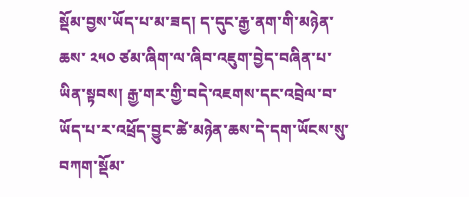སྡོམ་བྱས་ཡོད་པ་མ་ཟད། ད་དུང་རྒྱ་ནག་གི་མཉེན་ཆས་ ༢༥༠ ཙམ་ཞིག་ལ་ཞིབ་འཇུག་བྱེད་བཞིན་པ་ཡིན་སྟབས། རྒྱ་གར་གྱི་བདེ་འཇགས་དང་འབྲེལ་བ་ཡོད་པ་ར་འཕྲོད་བྱུང་ཚེ་མཉེན་ཆས་དེ་དག་ཡོངས་སུ་བཀག་སྡོམ་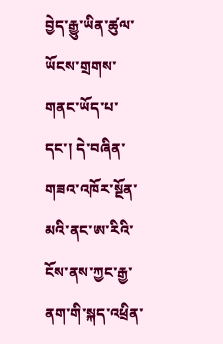བྱེད་རྒྱུ་ཡིན་ཚུལ་ཡོངས་གྲགས་གནང་ཡོད་པ་དང་། དེ་བཞིན་གཟའ་འཁོར་སྔོན་མའི་ནང་ཨ་རིའི་ངོས་ནས་ཀྱང་རྒྱ་ནག་གི་སྐད་འཕྲིན་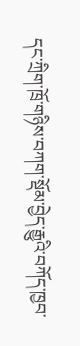དང་ཀྲིག་ཁྲོ་གཉིས་བཀག་སྡོམ་བྱེད་རྒྱུའི་བཀོད་ཁྱབ་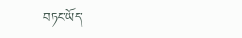བཏང་ཡོད་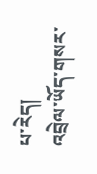པ་རེད།
འབྲེལ་ཡོད་གསར་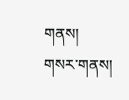གནས།
གསར་གནས།